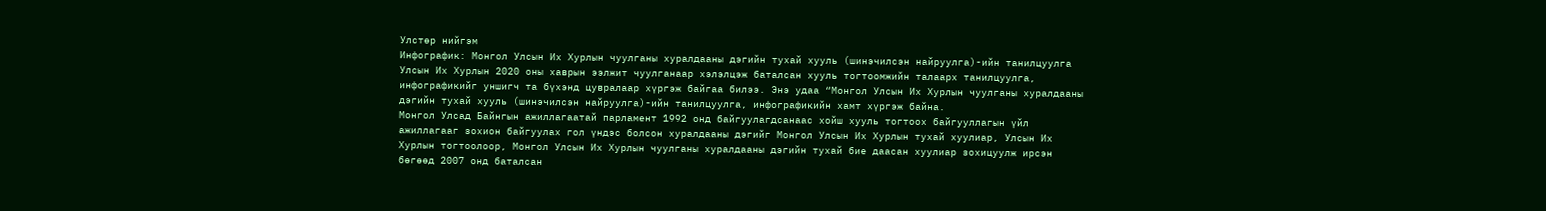Улстөр нийгэм
Инфографик: Монгол Улсын Их Хурлын чуулганы хуралдааны дэгийн тухай хууль (шинэчилсэн найруулга)-ийн танилцуулга
Улсын Их Хурлын 2020 оны хаврын ээлжит чуулганаар хэлэлцэж баталсан хууль тогтоомжийн талаарх танилцуулга, инфографикийг уншигч та бүхэнд цувралаар хүргэж байгаа билээ. Энэ удаа “Монгол Улсын Их Хурлын чуулганы хуралдааны дэгийн тухай хууль (шинэчилсэн найруулга)-ийн танилцуулга, инфографикийн хамт хүргэж байна.
Монгол Улсад Байнгын ажиллагаатай парламент 1992 онд байгуулагдсанаас хойш хууль тогтоох байгууллагын үйл ажиллагааг зохион байгуулах гол үндэс болсон хуралдааны дэгийг Монгол Улсын Их Хурлын тухай хуулиар, Улсын Их Хурлын тогтоолоор, Монгол Улсын Их Хурлын чуулганы хуралдааны дэгийн тухай бие даасан хуулиар зохицуулж ирсэн бөгөөд 2007 онд баталсан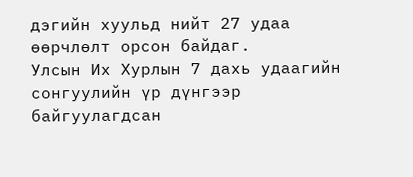дэгийн хуульд нийт 27 удаа өөрчлөлт орсон байдаг.
Улсын Их Хурлын 7 дахь удаагийн сонгуулийн үр дүнгээр байгуулагдсан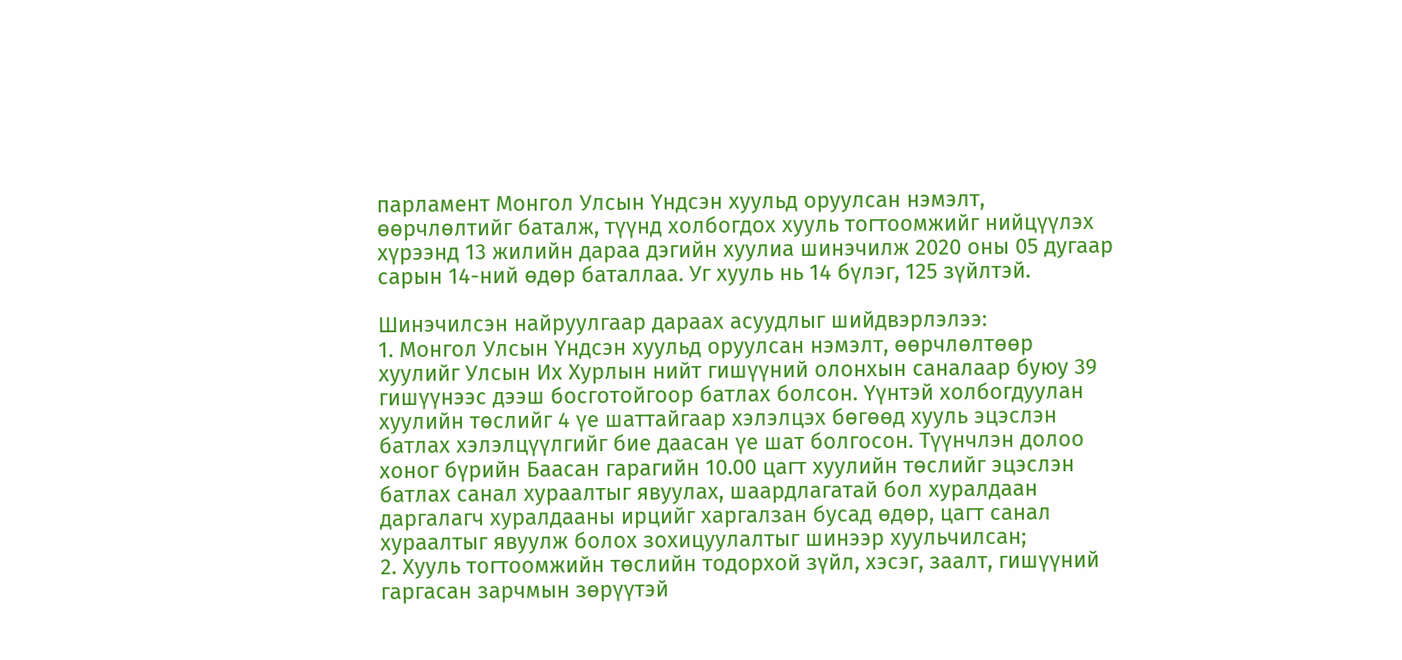парламент Монгол Улсын Үндсэн хуульд оруулсан нэмэлт, өөрчлөлтийг баталж, түүнд холбогдох хууль тогтоомжийг нийцүүлэх хүрээнд 13 жилийн дараа дэгийн хуулиа шинэчилж 2020 оны 05 дугаар сарын 14-ний өдөр баталлаа. Уг хууль нь 14 бүлэг, 125 зүйлтэй.

Шинэчилсэн найруулгаар дараах асуудлыг шийдвэрлэлээ:
1. Монгол Улсын Үндсэн хуульд оруулсан нэмэлт, өөрчлөлтөөр хуулийг Улсын Их Хурлын нийт гишүүний олонхын саналаар буюу 39 гишүүнээс дээш босготойгоор батлах болсон. Үүнтэй холбогдуулан хуулийн төслийг 4 үе шаттайгаар хэлэлцэх бөгөөд хууль эцэслэн батлах хэлэлцүүлгийг бие даасан үе шат болгосон. Түүнчлэн долоо хоног бүрийн Баасан гарагийн 10.00 цагт хуулийн төслийг эцэслэн батлах санал хураалтыг явуулах, шаардлагатай бол хуралдаан даргалагч хуралдааны ирцийг харгалзан бусад өдөр, цагт санал хураалтыг явуулж болох зохицуулалтыг шинээр хуульчилсан;
2. Хууль тогтоомжийн төслийн тодорхой зүйл, хэсэг, заалт, гишүүний гаргасан зарчмын зөрүүтэй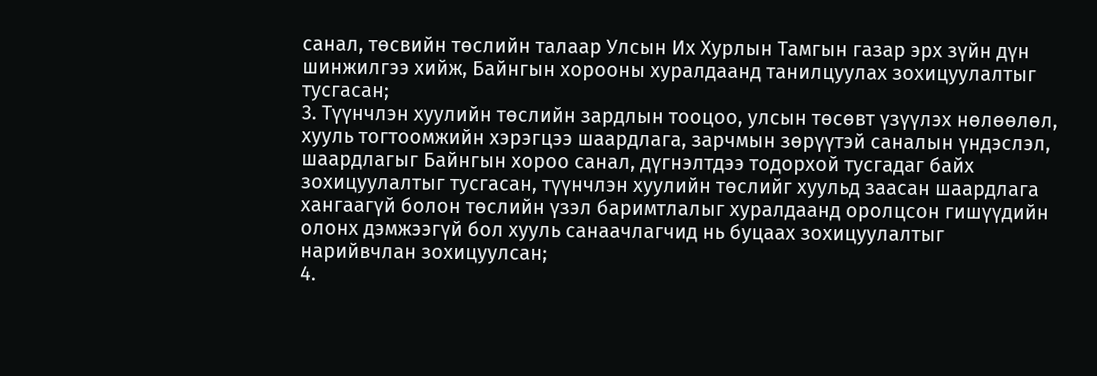санал, төсвийн төслийн талаар Улсын Их Хурлын Тамгын газар эрх зүйн дүн шинжилгээ хийж, Байнгын хорооны хуралдаанд танилцуулах зохицуулалтыг тусгасан;
3. Түүнчлэн хуулийн төслийн зардлын тооцоо, улсын төсөвт үзүүлэх нөлөөлөл, хууль тогтоомжийн хэрэгцээ шаардлага, зарчмын зөрүүтэй саналын үндэслэл, шаардлагыг Байнгын хороо санал, дүгнэлтдээ тодорхой тусгадаг байх зохицуулалтыг тусгасан, түүнчлэн хуулийн төслийг хуульд заасан шаардлага хангаагүй болон төслийн үзэл баримтлалыг хуралдаанд оролцсон гишүүдийн олонх дэмжээгүй бол хууль санаачлагчид нь буцаах зохицуулалтыг нарийвчлан зохицуулсан;
4.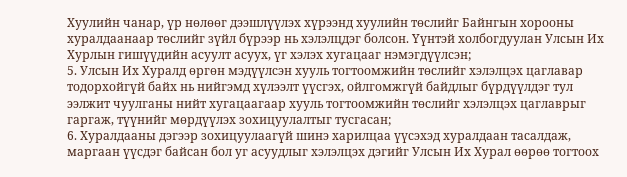Хуулийн чанар, үр нөлөөг дээшлүүлэх хүрээнд хуулийн төслийг Байнгын хорооны хуралдаанаар төслийг зүйл бүрээр нь хэлэлцдэг болсон. Үүнтэй холбогдуулан Улсын Их Хурлын гишүүдийн асуулт асуух, үг хэлэх хугацааг нэмэгдүүлсэн;
5. Улсын Их Хуралд өргөн мэдүүлсэн хууль тогтоомжийн төслийг хэлэлцэх цаглавар тодорхойгүй байх нь нийгэмд хүлээлт үүсгэх, ойлгомжгүй байдлыг бүрдүүлдэг тул ээлжит чуулганы нийт хугацаагаар хууль тогтоомжийн төслийг хэлэлцэх цаглаврыг гаргаж, түүнийг мөрдүүлэх зохицуулалтыг тусгасан;
6. Хуралдааны дэгээр зохицуулаагүй шинэ харилцаа үүсэхэд хуралдаан тасалдаж, маргаан үүсдэг байсан бол уг асуудлыг хэлэлцэх дэгийг Улсын Их Хурал өөрөө тогтоох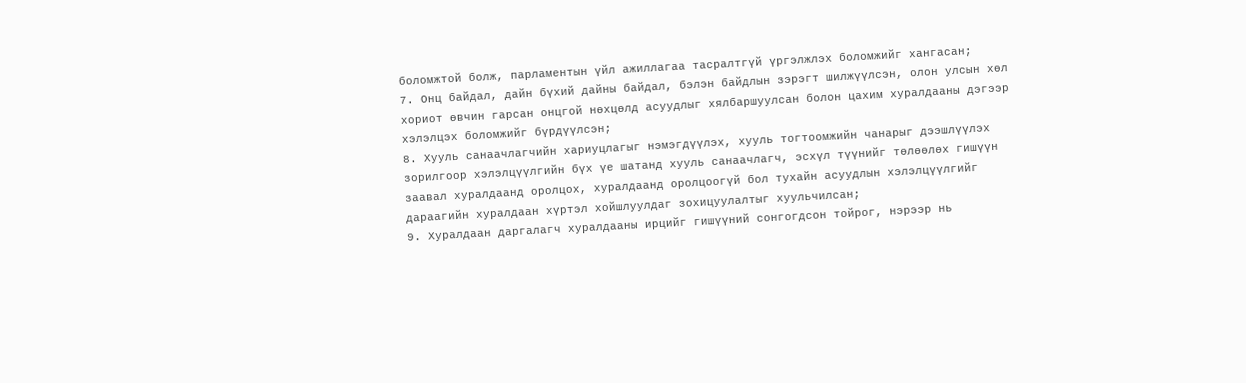боломжтой болж, парламентын үйл ажиллагаа тасралтгүй үргэлжлэх боломжийг хангасан;
7. Онц байдал, дайн бүхий дайны байдал, бэлэн байдлын зэрэгт шилжүүлсэн, олон улсын хөл хориот өвчин гарсан онцгой нөхцөлд асуудлыг хялбаршуулсан болон цахим хуралдааны дэгээр хэлэлцэх боломжийг бүрдүүлсэн;
8. Хууль санаачлагчийн хариуцлагыг нэмэгдүүлэх, хууль тогтоомжийн чанарыг дээшлүүлэх зорилгоор хэлэлцүүлгийн бүх үе шатанд хууль санаачлагч, эсхүл түүнийг төлөөлөх гишүүн заавал хуралдаанд оролцох, хуралдаанд оролцоогүй бол тухайн асуудлын хэлэлцүүлгийг дараагийн хуралдаан хүртэл хойшлуулдаг зохицуулалтыг хуульчилсан;
9. Хуралдаан даргалагч хуралдааны ирцийг гишүүний сонгогдсон тойрог, нэрээр нь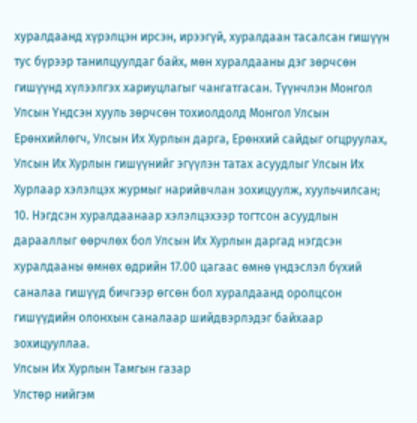хуралдаанд хүрэлцэн ирсэн, ирээгүй, хуралдаан тасалсан гишүүн тус бүрээр танилцуулдаг байх, мөн хуралдааны дэг зөрчсөн гишүүнд хүлээлгэх хариуцлагыг чангатгасан. Түүнчлэн Монгол Улсын Үндсэн хууль зөрчсөн тохиолдолд Монгол Улсын Ерөнхийлөгч, Улсын Их Хурлын дарга, Ерөнхий сайдыг огцруулах, Улсын Их Хурлын гишүүнийг эгүүлэн татах асуудлыг Улсын Их Хурлаар хэлэлцэх журмыг нарийвчлан зохицуулж, хуульчилcан;
10. Нэгдсэн хуралдаанаар хэлэлцэхээр тогтсон асуудлын дарааллыг өөрчлөх бол Улсын Их Хурлын даргад нэгдсэн хуралдааны өмнөх өдрийн 17.00 цагаас өмнө үндэслэл бүхий саналаа гишүүд бичгээр өгсөн бол хуралдаанд оролцсон гишүүдийн олонхын саналаар шийдвэрлэдэг байхаар зохицууллаа.
Улсын Их Хурлын Тамгын газар
Улстөр нийгэм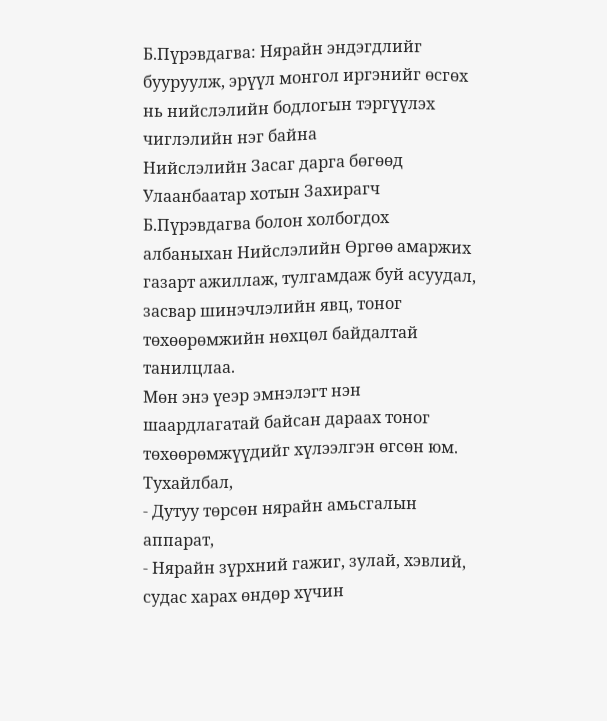Б.Пүрэвдагва: Нярайн эндэгдлийг бууруулж, эрүүл монгол иргэнийг өсгөх нь нийслэлийн бодлогын тэргүүлэх чиглэлийн нэг байна
Нийслэлийн Засаг дарга бөгөөд Улаанбаатар хотын Захирагч Б.Пүрэвдагва болон холбогдох албаныхан Нийслэлийн Өргөө амаржих газарт ажиллаж, тулгамдаж буй асуудал, засвар шинэчлэлийн явц, тоног төхөөрөмжийн нөхцөл байдалтай танилцлаа.
Мөн энэ үеэр эмнэлэгт нэн шаардлагатай байсан дараах тоног төхөөрөмжүүдийг хүлээлгэн өгсөн юм. Тухайлбал,
- Дутуу төрсөн нярайн амьсгалын аппарат,
- Нярайн зүрхний гажиг, зулай, хэвлий, судас харах өндөр хүчин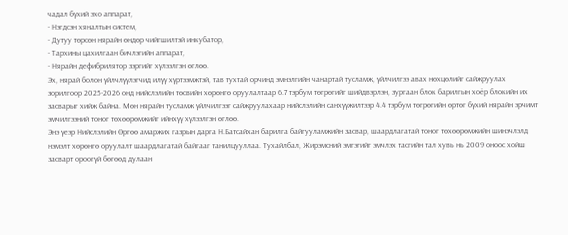чадал бүхий эхо аппарат,
- Нэгдсэн хяналтын систем,
- Дутуу төрсөн нярайн өндөр чийгшилтэй инкубатор,
- Тархины цахилгаан бичлэгийн аппарат,
- Нярайн дефибрилятор зэргийг хүлээлгэн өглөө.
Эх, нярай болон үйлчлүүлэгчид илүү хүртээмжтэй, тав тухтай орчинд эмнэлгийн чанартай тусламж, үйлчилгээ авах нөхцөлийг сайжруулах зорилгоор 2025-2026 онд нийслэлийн төсвийн хөрөнгө оруулалтаар 6.7 тэрбум төгрөгийг шийдвэрлэн, зургаан блок барилгын хоёр блокийн их засварыг хийж байна. Мөн нярайн тусламж үйлчилгээг сайжруулахаар нийслэлийн санхүүжилтээр 4.4 тэрбум төгрөгийн өртөг бүхий нярайн эрчимт эмчилгээний тоног төхөөрөмжийг ийнхүү хүлээлгэн өглөө.
Энэ үеэр Нийслэлийн Өргөө амаржих газрын дарга Н.Батсайхан барилга байгууламжийн засвар, шаардлагатай тоног төхөөрөмжийн шинэчлэлд нэмэлт хөрөнгө оруулалт шаардлагатай байгааг танилцууллаа. Тухайлбал, Жирэмсний эмгэгийг эмчлэх тасгийн тал хувь нь 2009 оноос хойш засварт ороогүй бөгөөд дулаан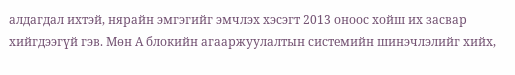алдагдал ихтэй, нярайн эмгэгийг эмчлэх хэсэгт 2013 оноос хойш их засвар хийгдээгүй гэв. Мөн А блокийн агааржуулалтын системийн шинэчлэлийг хийх,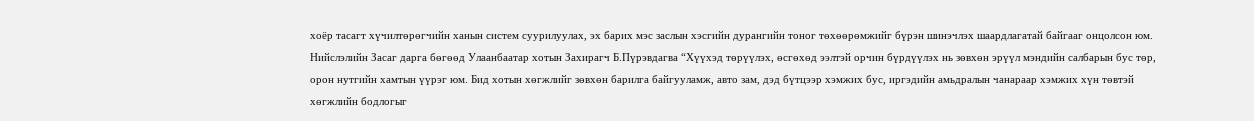хоёр тасагт хүчилтөрөгчийн ханын систем суурилуулах, эх барих мэс заслын хэсгийн дурангийн тоног төхөөрөмжийг бүрэн шинэчлэх шаардлагатай байгааг онцолсон юм.
Нийслэлийн Засаг дарга бөгөөд Улаанбаатар хотын Захирагч Б.Пүрэвдагва “Хүүхэд төрүүлэх, өсгөхөд ээлтэй орчин бүрдүүлэх нь зөвхөн эрүүл мэндийн салбарын бус төр, орон нутгийн хамтын үүрэг юм. Бид хотын хөгжлийг зөвхөн барилга байгууламж, авто зам, дэд бүтцээр хэмжих бус, иргэдийн амьдралын чанараар хэмжих хүн төвтэй хөгжлийн бодлогыг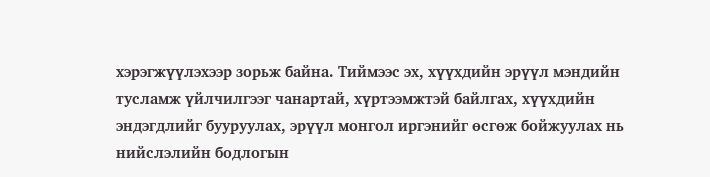хэрэгжүүлэхээр зорьж байна. Тиймээс эх, хүүхдийн эрүүл мэндийн тусламж үйлчилгээг чанартай, хүртээмжтэй байлгах, хүүхдийн эндэгдлийг бууруулах, эрүүл монгол иргэнийг өсгөж бойжуулах нь нийслэлийн бодлогын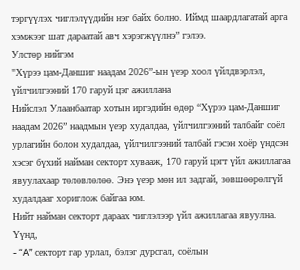тэргүүлэх чиглэлүүдийн нэг байх болно. Иймд шаардлагатай арга хэмжээг шат дараатай авч хэрэгжүүлнэ” гэлээ.
Улстөр нийгэм
"Хүрээ цам-Даншиг наадам 2026”-ын үеэр хоол үйлдвэрлэл, үйлчилгээний 170 гаруй цэг ажиллана
Нийслэл Улаанбаатар хотын иргэдийн өдөр “Хүрээ цам-Даншиг наадам 2026” наадмын үеэр худалдаа, үйлчилгээний талбайг соёл урлагийн болон худалдаа, үйлчилгээний талбай гэсэн хоёр үндсэн хэсэг бүхий найман секторт хувааж, 170 гаруй цэгт үйл ажиллагаа явуулахаар төлөвлөлөө. Энэ үеэр мөн ил задгай, зөвшөөрөлгүй худалдааг хориглож байгаа юм.
Нийт найман секторт дараах чиглэлээр үйл ажиллагаа явуулна. Үүнд,
- “A” секторт гар урлал, бэлэг дурсгал, соёлын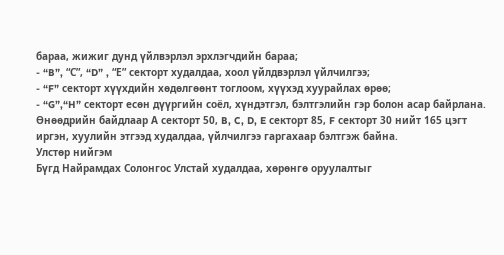бараа, жижиг дунд үйлвэрлэл эрхлэгчдийн бараа;
- “B”, “С”, “D” , “Е” секторт худалдаа, хоол үйлдвэрлэл үйлчилгээ;
- “F” секторт хүүхдийн хөдөлгөөнт тоглоом, хүүхэд хуурайлах өрөө;
- “G”,“H” секторт есөн дүүргийн соёл, хүндэтгэл, бэлтгэлийн гэр болон асар байрлана.
Өнөөдрийн байдлаар А секторт 50, B, C, D, E секторт 85, F секторт 30 нийт 165 цэгт иргэн, хуулийн этгээд худалдаа, үйлчилгээ гаргахаар бэлтгэж байна.
Улстөр нийгэм
Бүгд Найрамдах Солонгос Улстай худалдаа, хөрөнгө оруулалтыг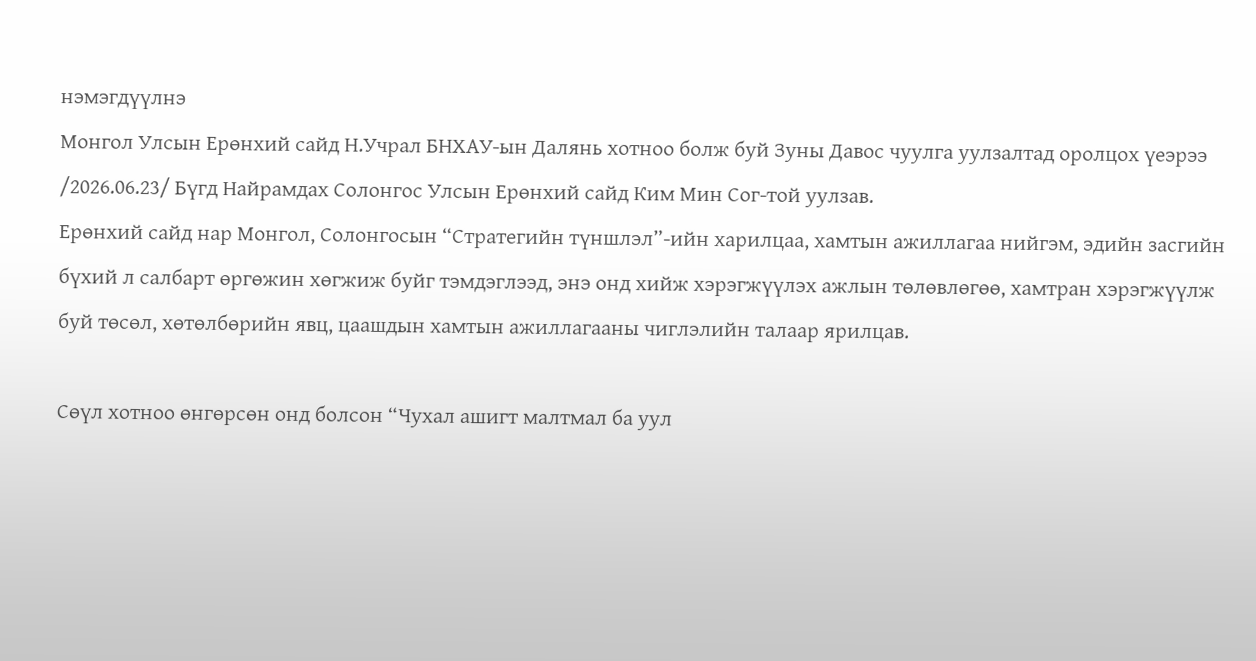нэмэгдүүлнэ
Монгол Улсын Ерөнхий сайд Н.Учрал БНХАУ-ын Далянь хотноо болж буй Зуны Давос чуулга уулзалтад оролцох үеэрээ /2026.06.23/ Бүгд Найрамдах Солонгос Улсын Ерөнхий сайд Ким Мин Сог-той уулзав.
Ерөнхий сайд нар Монгол, Солонгосын “Стратегийн түншлэл”-ийн харилцаа, хамтын ажиллагаа нийгэм, эдийн засгийн бүхий л салбарт өргөжин хөгжиж буйг тэмдэглээд, энэ онд хийж хэрэгжүүлэх ажлын төлөвлөгөө, хамтран хэрэгжүүлж буй төсөл, хөтөлбөрийн явц, цаашдын хамтын ажиллагааны чиглэлийн талаар ярилцав.

Сөүл хотноо өнгөрсөн онд болсон “Чухал ашигт малтмал ба уул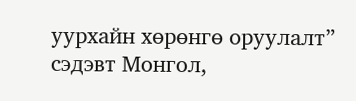уурхайн хөрөнгө оруулалт” сэдэвт Монгол,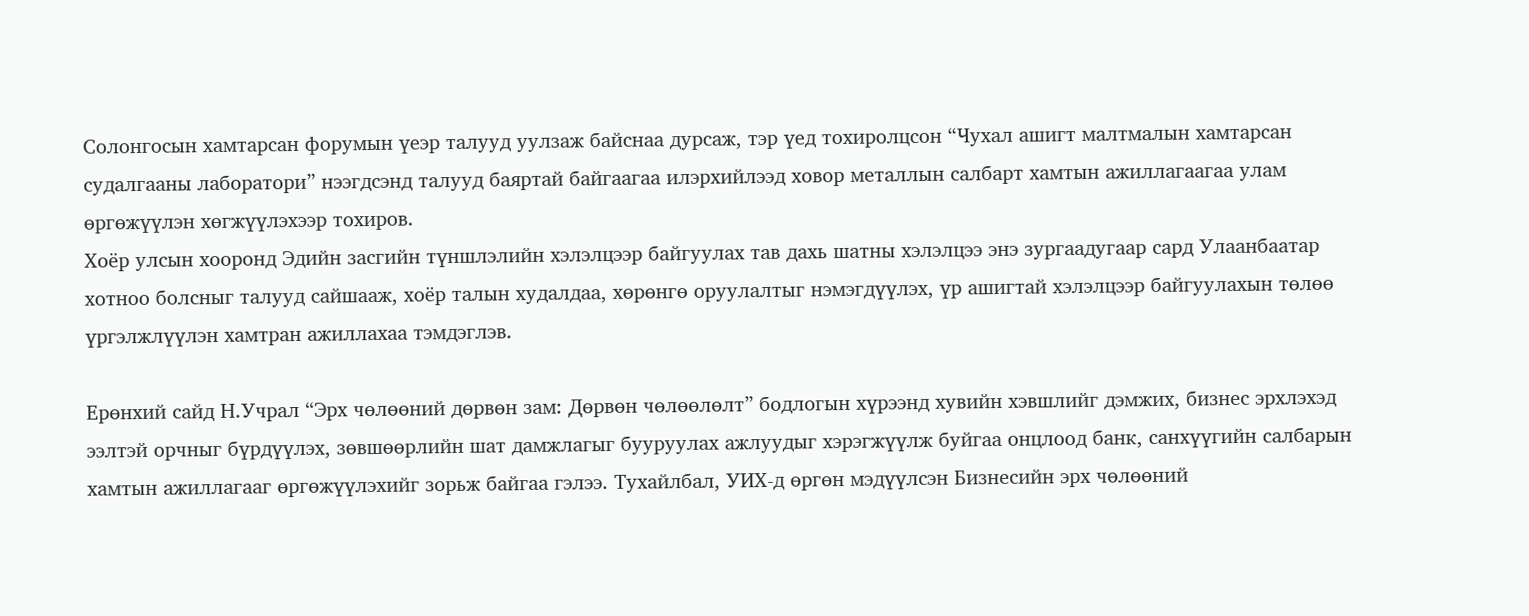Солонгосын хамтарсан форумын үеэр талууд уулзаж байснаа дурсаж, тэр үед тохиролцсон “Чухал ашигт малтмалын хамтарсан судалгааны лаборатори” нээгдсэнд талууд баяртай байгаагаа илэрхийлээд ховор металлын салбарт хамтын ажиллагаагаа улам өргөжүүлэн хөгжүүлэхээр тохиров.
Хоёр улсын хооронд Эдийн засгийн түншлэлийн хэлэлцээр байгуулах тав дахь шатны хэлэлцээ энэ зургаадугаар сард Улаанбаатар хотноо болсныг талууд сайшааж, хоёр талын худалдаа, хөрөнгө оруулалтыг нэмэгдүүлэх, үр ашигтай хэлэлцээр байгуулахын төлөө үргэлжлүүлэн хамтран ажиллахаа тэмдэглэв.

Ерөнхий сайд Н.Учрал “Эрх чөлөөний дөрвөн зам: Дөрвөн чөлөөлөлт” бодлогын хүрээнд хувийн хэвшлийг дэмжих, бизнес эрхлэхэд ээлтэй орчныг бүрдүүлэх, зөвшөөрлийн шат дамжлагыг бууруулах ажлуудыг хэрэгжүүлж буйгаа онцлоод банк, санхүүгийн салбарын хамтын ажиллагааг өргөжүүлэхийг зорьж байгаа гэлээ. Тухайлбал, УИХ-д өргөн мэдүүлсэн Бизнесийн эрх чөлөөний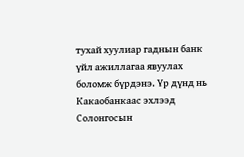тухай хуулиар гаднын банк үйл ажиллагаа явуулах боломж бүрдэнэ. Үр дүнд нь Какаобанкаас эхлээд Солонгосын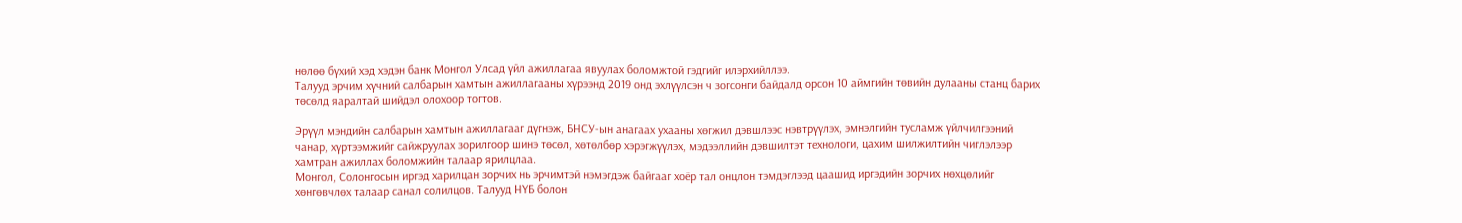нөлөө бүхий хэд хэдэн банк Монгол Улсад үйл ажиллагаа явуулах боломжтой гэдгийг илэрхийллээ.
Талууд эрчим хүчний салбарын хамтын ажиллагааны хүрээнд 2019 онд эхлүүлсэн ч зогсонги байдалд орсон 10 аймгийн төвийн дулааны станц барих төсөлд яаралтай шийдэл олохоор тогтов.

Эрүүл мэндийн салбарын хамтын ажиллагааг дүгнэж, БНСУ-ын анагаах ухааны хөгжил дэвшлээс нэвтрүүлэх, эмнэлгийн тусламж үйлчилгээний чанар, хүртээмжийг сайжруулах зорилгоор шинэ төсөл, хөтөлбөр хэрэгжүүлэх, мэдээллийн дэвшилтэт технологи, цахим шилжилтийн чиглэлээр хамтран ажиллах боломжийн талаар ярилцлаа.
Монгол, Солонгосын иргэд харилцан зорчих нь эрчимтэй нэмэгдэж байгааг хоёр тал онцлон тэмдэглээд цаашид иргэдийн зорчих нөхцөлийг хөнгөвчлөх талаар санал солилцов. Талууд НҮБ болон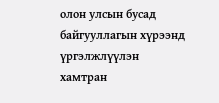олон улсын бусад байгууллагын хүрээнд үргэлжлүүлэн хамтран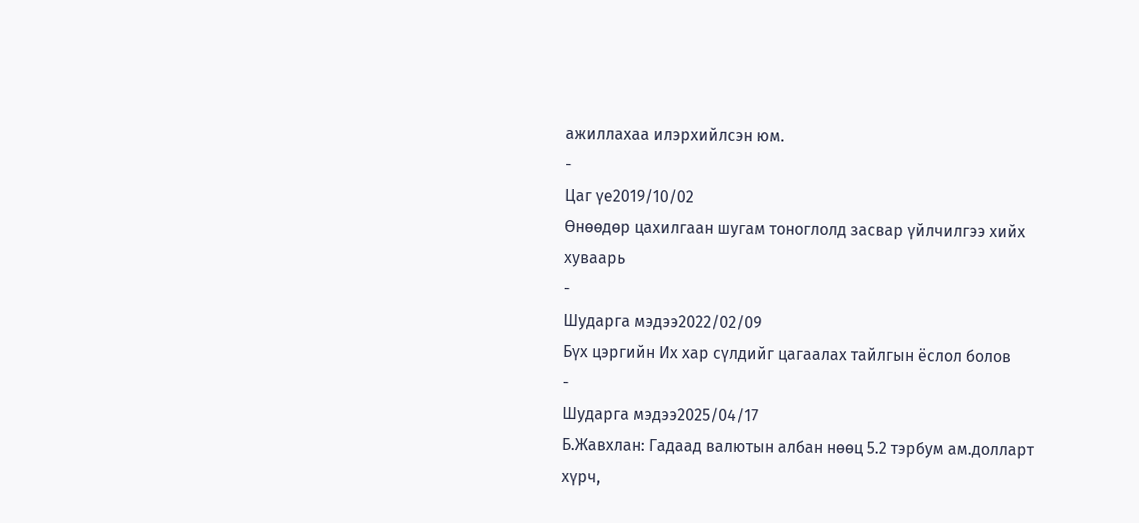ажиллахаа илэрхийлсэн юм.
-
Цаг үе2019/10/02
Өнөөдөр цахилгаан шугам тоноглолд засвар үйлчилгээ хийх хуваарь
-
Шударга мэдээ2022/02/09
Бүх цэргийн Их хар сүлдийг цагаалах тайлгын ёслол болов
-
Шударга мэдээ2025/04/17
Б.Жавхлан: Гадаад валютын албан нөөц 5.2 тэрбум ам.долларт хүрч,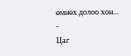өмнөх долоо хон...
-
Цаг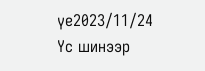үе2023/11/24
Үс шинээр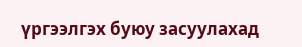үргээлгэх буюу засуулахад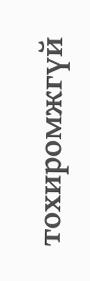тохиромжгүй